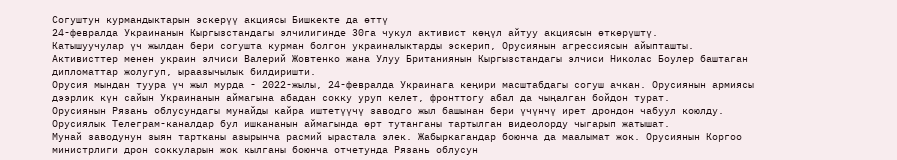Согуштун курмандыктарын эскерүү акциясы Бишкекте да өттү
24-февралда Украинанын Кыргызстандагы элчилигинде 30га чукул активист көңүл айтуу акциясын өткөрүштү.
Катышуучулар үч жылдан бери согушта курман болгон украиналыктарды эскерип, Орусиянын агрессиясын айыпташты.
Активисттер менен украин элчиси Валерий Жовтенко жана Улуу Британиянын Кыргызстандагы элчиси Николас Боулер баштаган дипломаттар жолугуп, ыраазычылык билдиришти.
Орусия мындан туура үч жыл мурда - 2022-жылы, 24-февралда Украинага кеңири масштабдагы согуш ачкан. Орусиянын армиясы дээрлик күн сайын Украинанын аймагына абадан сокку уруп келет, фронттогу абал да чыңалган бойдон турат.
Орусиянын Рязань облусундагы мунайды кайра иштетүүчү заводго жыл башынан бери үчүнчү ирет дрондон чабуул коюлду. Орусиялык Телеграм-каналдар бул ишкананын аймагында өрт тутанганы тартылган видеолорду чыгарып жатышат.
Мунай заводунун зыян тартканы азырынча расмий ырастала элек. Жабыркагандар боюнча да маалымат жок. Орусиянын Коргоо министрлиги дрон соккуларын жок кылганы боюнча отчетунда Рязань облусун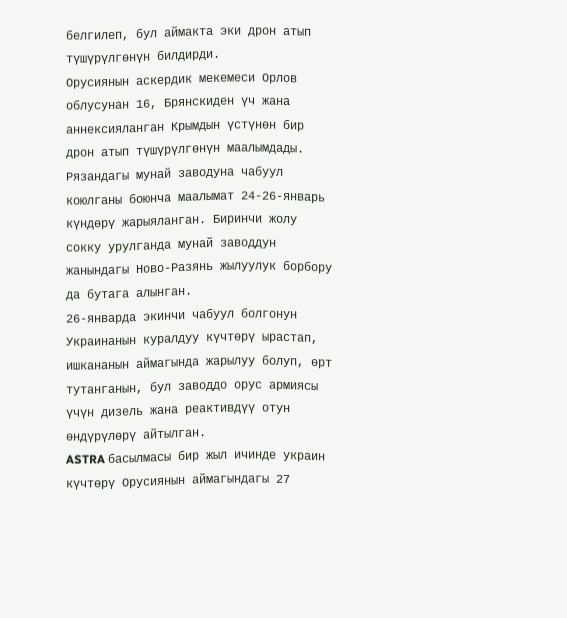белгилеп, бул аймакта эки дрон атып түшүрүлгөнүн билдирди.
Орусиянын аскердик мекемеси Орлов облусунан 16, Брянскиден үч жана аннексияланган Крымдын үстүнөн бир дрон атып түшүрүлгөнүн маалымдады.
Рязандагы мунай заводуна чабуул коюлганы боюнча маалымат 24-26-январь күндөрү жарыяланган. Биринчи жолу сокку урулганда мунай заводдун жанындагы Ново-Разянь жылуулук борбору да бутага алынган.
26-январда экинчи чабуул болгонун Украинанын куралдуу күчтөрү ырастап, ишкананын аймагында жарылуу болуп, өрт тутанганын, бул заводдо орус армиясы үчүн дизель жана реактивдүү отун өндүрүлөрү айтылган.
ASTRA басылмасы бир жыл ичинде украин күчтөрү Орусиянын аймагындагы 27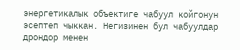энергетикалык объектиге чабуул койгонун эсептеп чыккан. Негизинен бул чабуулдар дрондор менен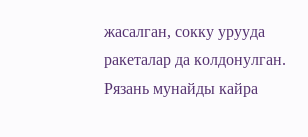жасалган, сокку урууда ракеталар да колдонулган. Рязань мунайды кайра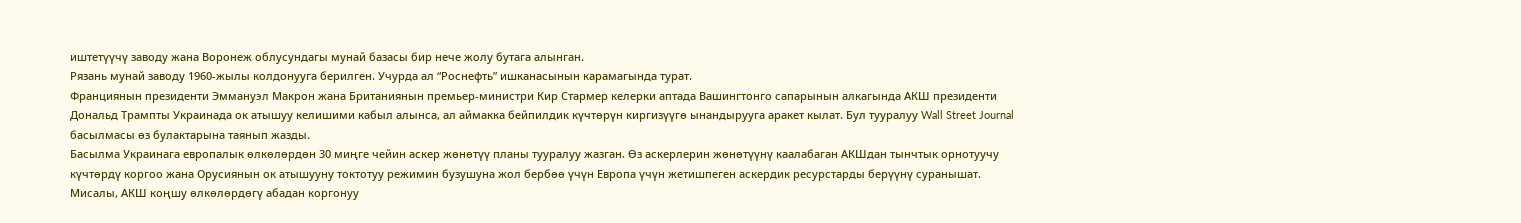иштетүүчү заводу жана Воронеж облусундагы мунай базасы бир нече жолу бутага алынган.
Рязань мунай заводу 1960-жылы колдонууга берилген. Учурда ал “Роснефть” ишканасынын карамагында турат.
Франциянын президенти Эммануэл Макрон жана Британиянын премьер-министри Кир Стармер келерки аптада Вашингтонго сапарынын алкагында АКШ президенти Дональд Трампты Украинада ок атышуу келишими кабыл алынса, ал аймакка бейпилдик күчтөрүн киргизүүгө ынандырууга аракет кылат. Бул тууралуу Wall Street Journal басылмасы өз булактарына таянып жазды.
Басылма Украинага европалык өлкөлөрдөн 30 миңге чейин аскер жөнөтүү планы тууралуу жазган. Өз аскерлерин жөнөтүүнү каалабаган АКШдан тынчтык орнотуучу күчтөрдү коргоо жана Орусиянын ок атышууну токтотуу режимин бузушуна жол бербөө үчүн Европа үчүн жетишпеген аскердик ресурстарды берүүнү суранышат.
Мисалы, АКШ коңшу өлкөлөрдөгү абадан коргонуу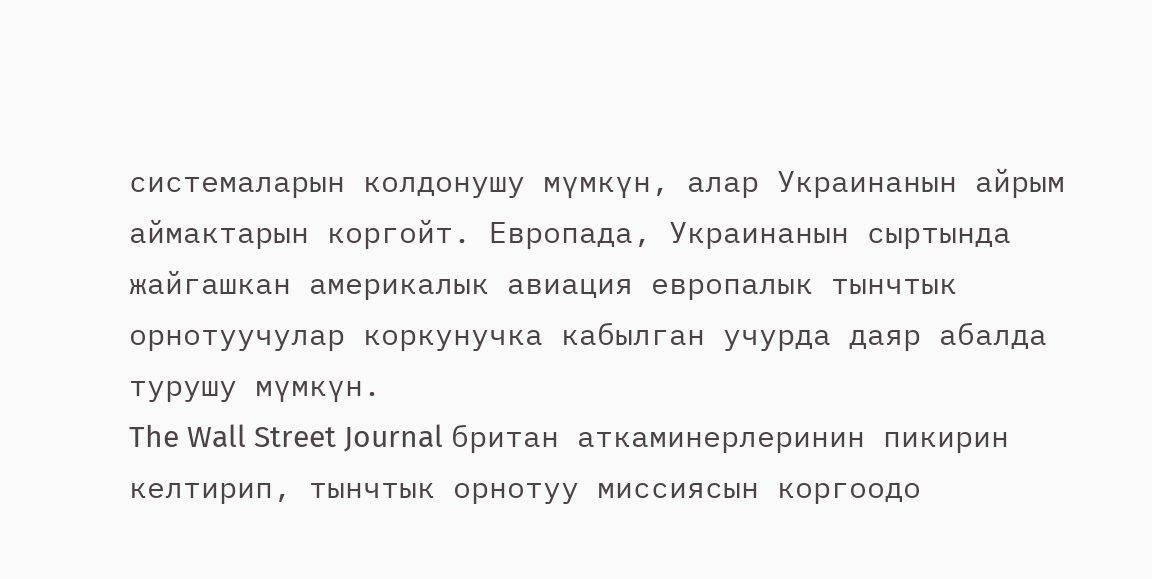системаларын колдонушу мүмкүн, алар Украинанын айрым аймактарын коргойт. Европада, Украинанын сыртында жайгашкан америкалык авиация европалык тынчтык орнотуучулар коркунучка кабылган учурда даяр абалда турушу мүмкүн.
The Wall Street Journal британ аткаминерлеринин пикирин келтирип, тынчтык орнотуу миссиясын коргоодо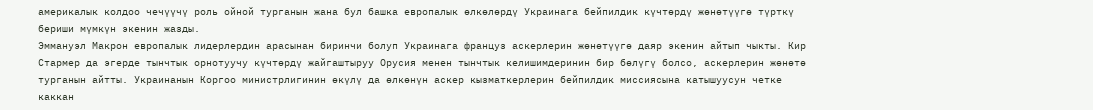америкалык колдоо чечүүчү роль ойной турганын жана бул башка европалык өлкөлөрдү Украинага бейпилдик күчтөрдү жөнөтүүгө түрткү бериши мүмкүн экенин жазды.
Эммануэл Макрон европалык лидерлердин арасынан биринчи болуп Украинага француз аскерлерин жөнөтүүгө даяр экенин айтып чыкты. Кир Стармер да эгерде тынчтык орнотуучу күчтөрдү жайгаштыруу Орусия менен тынчтык келишимдеринин бир бөлүгү болсо, аскерлерин жөнөтө турганын айтты. Украинанын Коргоо министрлигинин өкүлү да өлкөнүн аскер кызматкерлерин бейпилдик миссиясына катышуусун четке каккан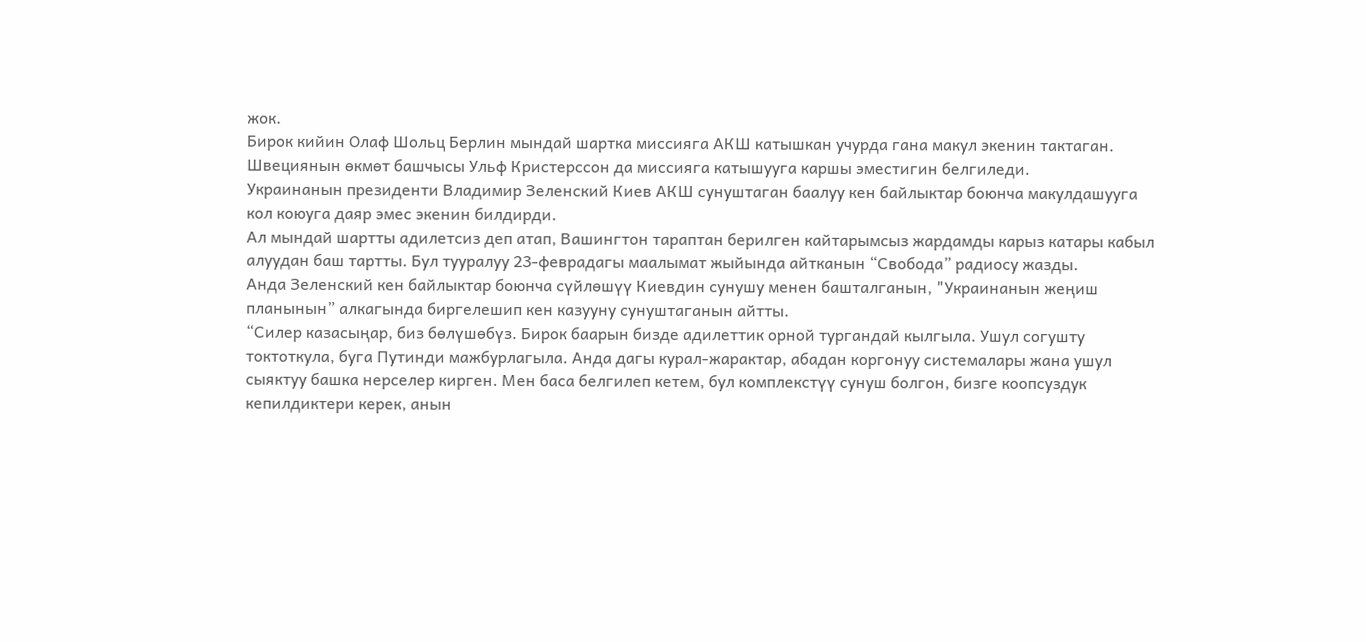жок.
Бирок кийин Олаф Шольц Берлин мындай шартка миссияга АКШ катышкан учурда гана макул экенин тактаган. Швециянын өкмөт башчысы Ульф Кристерссон да миссияга катышууга каршы эместигин белгиледи.
Украинанын президенти Владимир Зеленский Киев АКШ сунуштаган баалуу кен байлыктар боюнча макулдашууга кол коюуга даяр эмес экенин билдирди.
Ал мындай шартты адилетсиз деп атап, Вашингтон тараптан берилген кайтарымсыз жардамды карыз катары кабыл алуудан баш тартты. Бул тууралуу 23-феврадагы маалымат жыйында айтканын “Свобода” радиосу жазды.
Анда Зеленский кен байлыктар боюнча сүйлөшүү Киевдин сунушу менен башталганын, "Украинанын жеңиш планынын” алкагында биргелешип кен казууну сунуштаганын айтты.
“Силер казасыңар, биз бөлүшөбүз. Бирок баарын бизде адилеттик орной тургандай кылгыла. Ушул согушту токтоткула, буга Путинди мажбурлагыла. Анда дагы курал-жарактар, абадан коргонуу системалары жана ушул сыяктуу башка нерселер кирген. Мен баса белгилеп кетем, бул комплекстүү сунуш болгон, бизге коопсуздук кепилдиктери керек, анын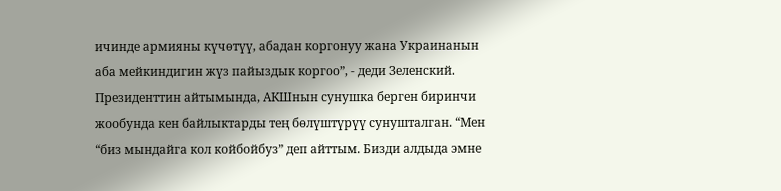ичинде армияны күчөтүү, абадан коргонуу жана Украинанын аба мейкиндигин жүз пайыздык коргоо”, - деди Зеленский.
Президенттин айтымында, АКШнын сунушка берген биринчи жообунда кен байлыктарды тең бөлүштүрүү сунушталган. “Мен “биз мындайга кол койбойбуз” деп айттым. Бизди алдыда эмне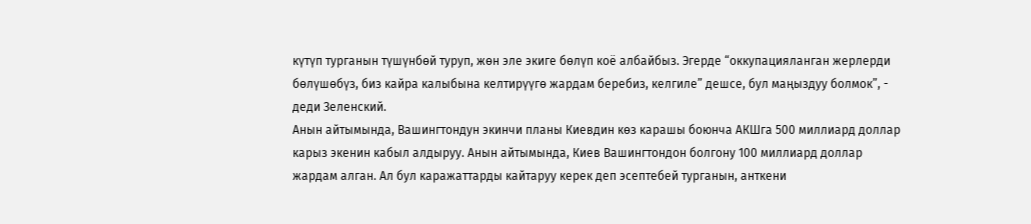күтүп турганын түшүнбөй туруп, жөн эле экиге бөлүп коё албайбыз. Эгерде “оккупацияланган жерлерди бөлүшөбүз, биз кайра калыбына келтирүүгө жардам беребиз, келгиле” дешсе, бул маңыздуу болмок”, - деди Зеленский.
Анын айтымында, Вашингтондун экинчи планы Киевдин көз карашы боюнча АКШга 500 миллиард доллар карыз экенин кабыл алдыруу. Анын айтымында, Киев Вашингтондон болгону 100 миллиард доллар жардам алган. Ал бул каражаттарды кайтаруу керек деп эсептебей турганын, анткени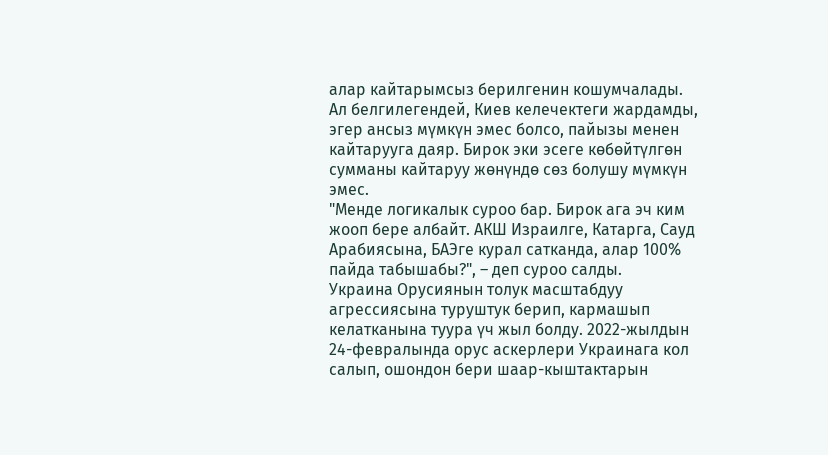алар кайтарымсыз берилгенин кошумчалады.
Ал белгилегендей, Киев келечектеги жардамды, эгер ансыз мүмкүн эмес болсо, пайызы менен кайтарууга даяр. Бирок эки эсеге көбөйтүлгөн сумманы кайтаруу жөнүндө сөз болушу мүмкүн эмес.
"Менде логикалык суроо бар. Бирок ага эч ким жооп бере албайт. АКШ Израилге, Катарга, Сауд Арабиясына, БАЭге курал сатканда, алар 100% пайда табышабы?", – деп суроо салды.
Украина Орусиянын толук масштабдуу агрессиясына туруштук берип, кармашып келатканына туура үч жыл болду. 2022-жылдын 24-февралында орус аскерлери Украинага кол салып, ошондон бери шаар-кыштактарын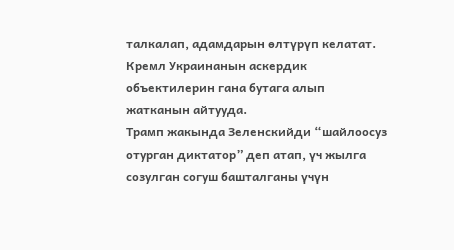талкалап, адамдарын өлтүрүп келатат. Кремл Украинанын аскердик объектилерин гана бутага алып жатканын айтууда.
Трамп жакында Зеленскийди “шайлоосуз отурган диктатор” деп атап, үч жылга созулган согуш башталганы үчүн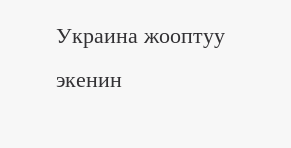Украина жооптуу экенин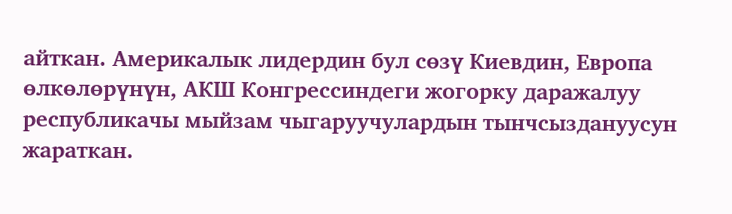айткан. Америкалык лидердин бул сөзү Киевдин, Европа өлкөлөрүнүн, АКШ Конгрессиндеги жогорку даражалуу республикачы мыйзам чыгаруучулардын тынчсыздануусун жараткан.